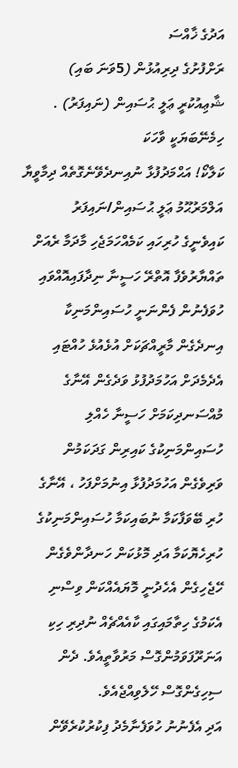އަދުގެ ޚާއްސަ
ރަށްފުށުގެ ދިރިއުޅުން (5ވަނަ ބައި)
ޝާޢިއުކުރީ ޢަލީ ޙުސައިން (ނައިފަރު) . ހިމެނޭބަޔަކީ ވާހަކަ
ކަލާކޯ! އަޙްމަދުފުޅާ ނުއިނދެވޭނެގޮތެއް ދިމާވީޔާ
އަލްމަރުޙޫމު ޢަލީ ޙުސައިން/ނައިފަރު
ކައިވެނީގެ ހުރިހައި ކަމެއްހަމަޖެހި މާދަމާ ރެއަށް ތައްޔާރުވެފާ އޮތްރޭ ހަސީނާ ނިދާފައިއޮއްވައި ހުވަފެނުން ފެންނަނީ ހުސައިންމަނިކާ އިނދެގެން މާރީއްޗަކަށް އުޅެއުޅެ ހުއްޓައި އެދެމެދަށް އަހުމަދުފުޅު ވަދެގެން އޭނާގެ މުއްސަނދިކަމަށް ހަސީނާ ހެއްލި ހުސައިންމަނިކުގެ ކައިރިން ގަދަކަމުން ވަރިވެގެން އަހުމަދުފުޅާ އިނުމަށްފަހު ، އޭނާގެ ހުރި ބޭވަފާކަމާ ނުބައިކަމާ ހުސައިންމަނިކުގެ ހުރިހެޔޮކަމާ އަދި މޮޅުކަން ހަނދާންވެގެން ހޭޖެހިގެން އެހެދުނީ މޮޔައެއްކަން ވިސްނި އެކަމުގެ ހިތާމައިގައި ކާއެއްޗެއް ނުދިރި ހިކި އަނަރޫފަވަމުންގޮސް މަރުވާތީއެވެ. ދެން ސިހިގެންގޮސް ހޭލެވިއްޖެއެވެ.
އަދި އެފެނުނު ހުވަފެނާމެދު ފިކުރުކުރެވޭން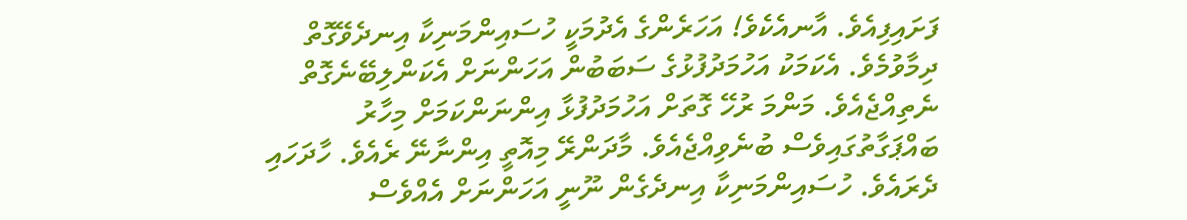ފަށައިފިއެވެ. އާނއެކެވެ! އަހަރެންގެ އެދުމަކީ ހުސައިންމަނިކާ އިނދެވޭގޮތް ދިމާވުމެވެ. އެކަމަކު އަހުމަދުފުޅުގެ ސަބަބުން އަހަންނަށް އެކަންލިބޭނެގޮތް ނެތިއްޖެއެވެ. މަންމަ ރުހޭ ގޮތަށް އަހުމަދުފުޅާ އިންނަންކަމަށް މިހާރު ބައްޕަގާތުގައިވެސް ބުނެވިއްޖެއެވެ. މާދަންރޭ މިއޮތީ އިންނާނޭ ރެއެވެ. ހާދަހައި ދެރައެވެ. ހުސައިންމަނިކާ އިނދެގެން ނޫނީ އަހަންނަށް އެއްވެސް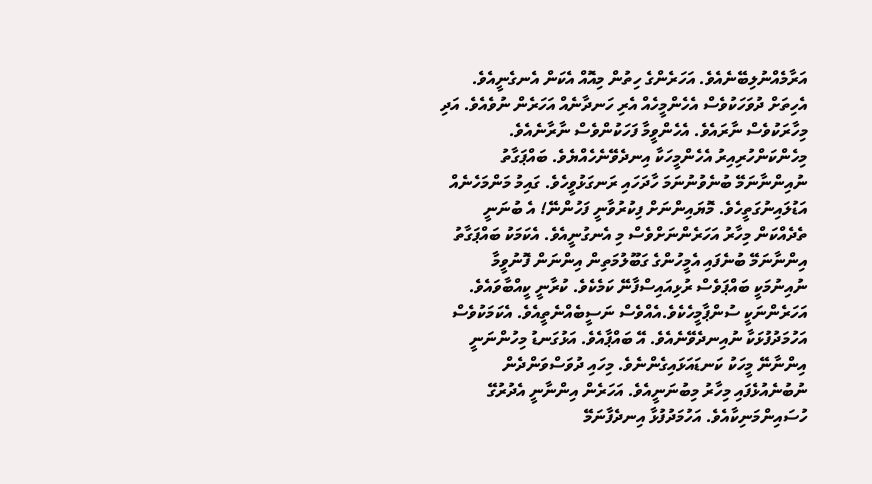އަރާމެއްނުލިބޭނެއެވެ. އަހަރެންގެ ހިތުން މިއޮއް އެކަން އެނގެނީއެވެ. އެހިތަށް ދުވަހަކުވެސް އެހެންމީހެއް އެރި ހަނދާނެއް އަހަރެން ނުވެއެވެ. އަދި މިހާރަކުވެސް ނާރައެވެ. އެހެންވީމާ ފަހަކުންވެސް ނާރާނެއެވެ. މިހެންކަންހުރިއިރު އެހެންމީހަކާ އިނދެވޭނެހެއްޔެވެ. ބައްޕަގާތު ނުއިންނާނަމޭ ބުނެވުނުނަމަ ހާދަހައި ރަނގަޅުވީހެވެ. ގައިމު މަންމަހެނެއް އަޑުލައިނުގަތީހެވެ. މޮޔައިންނަށް ފިކުރުވާނީ ފަހުންނޭ! އެ ބުނަނީ ތެދެއްކަން މިހާރު އަހަރެންނަށްވެސް މި އެނގުނީއެވެ. އެކަމަކު ބައްޕަގާތު އިންނާނަމޭ ބުނެފައި އެމީހުންގެ ގަބޫލުމަތިން އިންނަން ފޮނުވީމާ ނުއިނުމަކީ ބައްޕަވެސް ރުޅިއައިސްފާނޭ ކަމެކެވެ. ކުރާނީ ކީއްބާވައެވެ.
އަހަރެންނަކީ ސުންޕާމީހެކެވެ.އެއްވެސް ނަސީބެއްނެތީއެވެ. އެކަމަކުވެސް އަހުމަދުފުޅަކާ ނުއިނދެވޭނެއެވެ. އޭ ބައްޕާއެވެ. އަޅުގަނޑު މިހުންނަނީ އިންނާނޭ މީހަކު ކަނޑައަޅައިގެންނެވެ. މިހައި ދުވަސްވަންދެން ނުބުނެއުޅެފައި މިހާރު މިބުނަނީއެވެ. އަހަރެން އިންނާނީ އެދުރުގޭ ހުސައިންމަނިކާއެވެ. އަހުމަދުފުޅާ އިނދެފާނަމޭ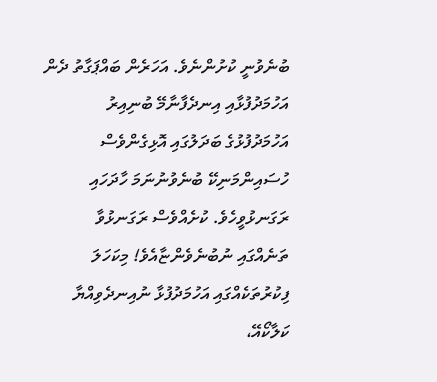ބުނެވުނީ ކުށުންނެވެ. އަހަރެން ބައްޕަގާތު ދެން އަހުމަދުފުޅާއި އިނދެފާނާމޭ ބުނިއިރު އަހުމަދުފުޅުގެ ބަދަލުގައި އޮޅިގެންވެސް ހުސައިންމަނިކޭ ބުނެވުނުނަމަ ހާދަހައި ރަގަނޅުވީހެވެ. ކުށެއްވެސް ރަގަނޅުވާ ތަނެއްގައި ނުބުނެވެންޏާއެވެ! މިކަހަލަ ފިކުރުތަކެއްގައި އަހުމަދުފުޅާ ނުއިނދެވިއްޔާ ކަލާކޯއޭ،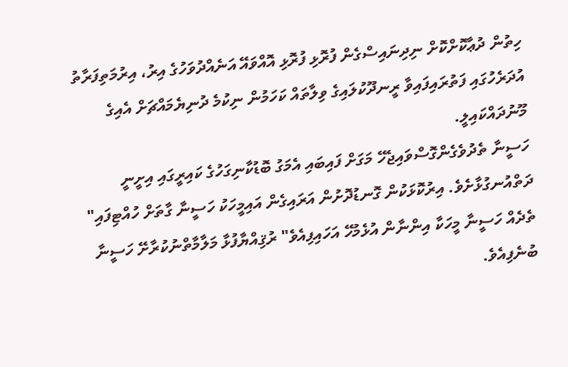ހިތުން ދުޢާކޮށްކޮށް ނިދިނައިސްގެން ފުރޮޅި ފުރޮޅި އޮއްވައޭ އަނެއްދުވަހުގެ އިރު، އިރުމަތިފަރާތު އުދަރެހުގައި ފަތުރައިފައިވާ ރީނދޫކުލައިގެ ވިލާތައް ކަހަމުން ނިކުމެ ދުނިޔެމައްޗަށް އެއިގެ މޫނުދައްކައިލީ.
ހަސީނާ ތެދުވެގެންގޮސްވައިޖެހޭ މަގަށް ފައިބައި އެމަގު ބޮޑުކާނިގަހުގެ ކައިރީގައި އިށީނީ ދަތްއުނގުޅާށެވެ. އިރުކޮޅަކުން ގޮނޑުދޮށުން އަރައިގެން އައިމީހަކު ހަސީނާ ގާތަށް ހުއްޓިފައި" ތެދެއް ހަސީނާ މީހަކާ އިންނާން އުޅެމުހޭ އަހައިފިއެވެ" ރުޤިއްޔާފުޅާ މަލާމާތްނުކުރާށޭ ހަސީނާ ބުނެފިއެވެ.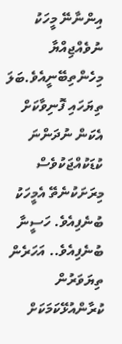އިންނާނޭ މީހަކު ނުވެއްޖިއްޔާ މިހެންތިބޭނީއެވެ.ބަލަ ތިޔަހައި ފޮނިވާކަށް އެކަން ނުދަންނަ ކުޑަކުއްޖަކުވެސް މިރަށަކުނެތޭ އެމީހަކު ބުނެފިއެވެ. ހަސީނާ ބުނެފިއެވެ.. އަހަރެން ތިޔަވަރުން ކުރާންއުޅޭކަމަކަށް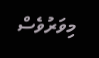މިވަރުވެސް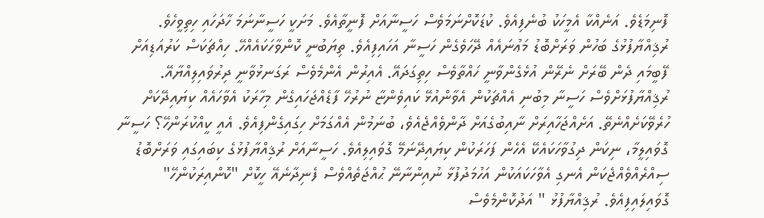ފޮނިމަޑެވެ. އަނެއްކާ އެމީހަކު ބުނެފިއެވެ. ކުޑަކޮށްނަމަވެސް ހަސީނާއަށް ފޮނީތާއެވެ. މަށަކީ ހަސީނާނަމަ ހާދަހައި ހިތިވީހެވެ.
ރުޤިއްޔާފުޅުގެ ބަހުން ވަރަށްބޮޑު މަޢުނައެއް ދޭހަވެގެން ހަސީނާ އަހައިފިއެވެ. ތިޔަބުނީ ކޮންވާހަކައެއްހޭ. ހިއްޗަކަސް ކަރުއަޑިއަށް ފޭބީމައި ދެން ބޭރަށް ނެރޭން އުޅެގެންވާނީ ހައްތާވެސް ހިތިގަދައޭ. އެއިރުން އެންމެވެސް ރަގަނޅުވާނީ ދިރުވައިލިއްޔާއޭ. ރުޤިއްޔާފުޅަށްވެސް ހަސީނާ މިބުނި އެއްޗަކުން އެވާންއުޅޭ ކައިވެންޏާ ނުރުހޭ ފާޑެއްޖަހައިގެން މިހާރަކު އެވާހައެއް ކިޔައިދޭކަށް ހުރެވޭކަށެއްނެތޭ. އަށެއްޖަހާއިރަށް ނާއިބުގެއަށް ދާންވެއްޖެއެވެ، ބުނަމުން އެއްގަމަށް ހިގައިގެންފިއެވެ. އެއީ ކީއްކުރަންހޭ؟ ހަސީނާ ގޮވައިލީމާ، ނިކަން ދިގުވާހަކައެކޭ އެހެން ފަހަރަކުން ކިޔައިދޭނަމޭ ގޮވައިލިއެވެ. ހަސީނާއަށް ރުޤިއްޔާފުޅުގެ ކިބައިގައި ވަރަށްބޮޑު ސިއްރެއްވެއްޖެކަން އެނގި އެވާހަކައަކުން އަހުމަދުފުޅާ ނުއިންނާނޭ ޙުއްޖަތެއްވެސް ފެނިދާނެއޭ ހީކޮށް "ކޮންއިރަކުންހޭ" ގޮވައިލައިފިއެވެ. ރުޤިއްޔާފުޅު " އަދުކޮންމެވެސް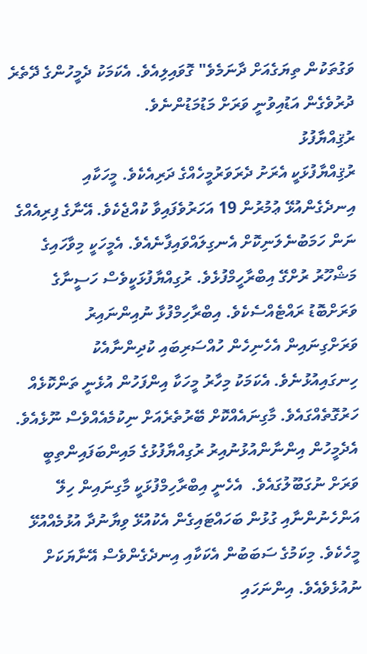ވަގުތަކުން ތިޔަގެއަށް ދާނަމެވެ" ގޮވައިލިއެވެ. އެކަމަކު ދެމީހުންގެ ދޭތެރެ ދުރުވެގެން އަޑުއިވުނީ ވަރަށް މަޑުމަޑުންނެވެ.
ރުޤިއްޔާފުޅު
ރުޤިއްޔާފުޅަކީ އެރަށު ދެރަވަރުމީހެއްގެ ދަރިއެކެވެ. މީހަކާއި އިނދެގެންއުޅޭ ޢުމުރުން 19 އަހަރުވެފައިވާ ކުއްޖެކެވެ. އޭނާގެ ފިރިއެއްގެ ނަން ހަމަބުނެލަނިކޮށް އެނގިލައްވައިފާނެއެވެ. އެމީހަކީ މިވާހައިގެ މަޝްހޫރު ރުށްގޭ އިބްރާހީމްފުޅެވެ. ރުގިއްޔާފުޅަކީވެސް ހަސީނާގެ ވަރަށްބޮޑު ރައްޓެއްސެކެވެ. އިބްރާހިމްފުޅާ ނުއިންނައިރު ވަރަށްގިނައިން އެހެނިހެން ހުއްސަރިބައި ކުދިންނާއެކު ހިނގައިއުޅުނެވެ. އެކަމަކު މިހާރު މީހަކާ އިންފަހުން އުޅެނީ ތަންކޮޅެއް ހަރުގޮތެއްގައެވެ. މާގިނައެއްކޮށް ބޭރުތެރެއަށް ނިކުމެއެއްވެސް ނޫޅެއެވެ.
އެދެމީހުން އިންނާންއުޅުނުއިރު ރުގިއްޔާފުޅުގެ މައިންބަފައިންތިބީ ވަރަށް ނުގަބޫލުގައެވެ.  އެހެނީ އިބްރާހިމްފުޅަކީ މާގިނައިން ހިލޭ އަންހެނުންނާއި ގުޅުން ބަހައްޓައިގެން އެކުއުޅޭ ވިޔާނުދާ އުޅުމެއްއުޅޭ  މީހެކެވެ. މިކަމުގެ ސަބަބުން އެކަކާއި އިނދެގެންވެސް އޭނާޔަކަށް ނުއުޅެވެއެވެ. އިންނަހައި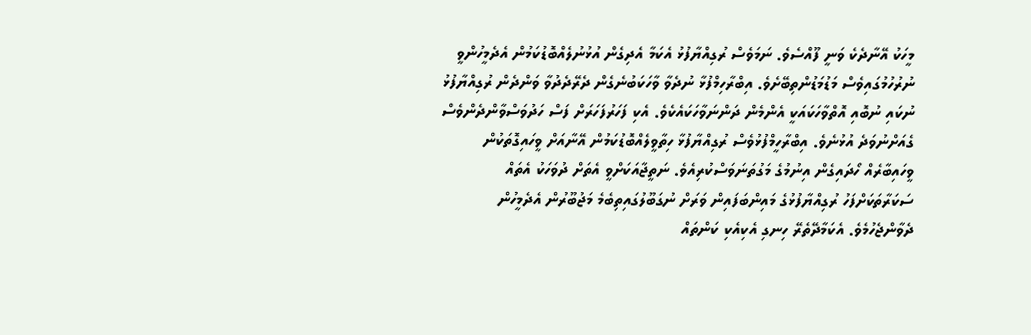މީހަކު އޭނާދެކެ ވަނީ ފޫއްސެވެ. ނަމަވެސް ރުގިއްޔާފުޅު އެކަމާ އެދިގެން އުޅުނުލެއްބޮޑުކަމުން އެދެމީހުންވީ ނުރުހުމުގައިވެސް މަޑުމަޑުންތިބޭށެވެ. އިބްރާހިމްފުޅާ ނުދެވާ ވާހަކަބުނެގެން ދެރޭދެދުވާ ވަންދެން ރުގިއްޔާފުޅު ނުކައި ނުބޮއި އޮތްވާހަކައަކީ އެންމެން ދަންނަވާހަކައެކެވެ. އެކި ފަހަރުފަހަރަށް ފަސް ހަދުވަސްވާންދެންވެސް ގެއަށްނުވަދެ އުޅުނެވެ. އިބްރާހީމްފުޅުވެސް ރުގިއްޔާފުޅާ ހިތާވީލެއްބޮޑުކަމުން އޭނާއަށް ވީހައިގޮތަކުން ވީހައިބާރެއް ހޯދައިގެން އިނުމުގެ މަގުތަނަވަސްކުރިއެވެ. ނަތީޖާއަކަށްވީ އެތަށް ދުވަހަކު އެތައް ސަކަރާތަކަށްފަހު ރުގިއްޔާފުޅުގެ މައިންބަފައިން ވަރަށް ނުގަބޫލުގައިތިބެމެ މަޖުބޫރުން އެދެމީހުން ދެވާންޖެހުމެވެ. އެކަމާދޭތެރޭ ހިނގި އެކިއެކި ކަންތައް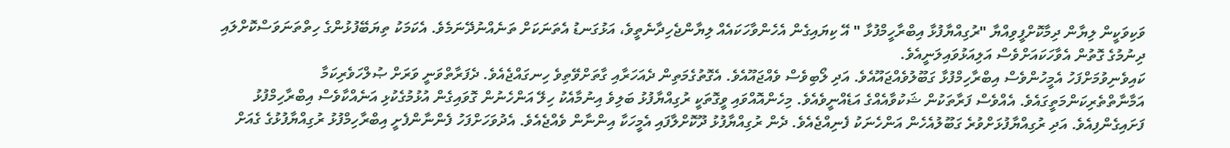ވަކިވަކީން ލިޔާން ދިމާކޮށްފީވިއްޔާ "ރުގިއްޔާފުޅާ އިބްރާހީމްފުޅާ " އޭ ކިޔައިގެން އެހެންވާހަކައެއް ލިޔާންޖެހިދާނެތީވެ، އަޅުގަނޑު އެތަނަކަށް ތަނެއްނުދޭނަމެވެ. އެކަމަކު ތިޔަބޭފުޅުންގެ ހިތްތަނަވަސްކޮށްލައި ދިނުމުގެ ގޮތުން އެވާހަކައަށްވެސް އަލިއަޅުވައިލަނީއެވެ.
ކައިވެނިވުމަށްފަހު އެމީހުންވެސް އިބްރާހިމްފުޅާ ގަބޫލުވެއްޖައޫއެވެ. އަދި ލޯބިވެސް ވެއްޖައޫއެވެ. އެގޮތުގެމަތިން ދެއަހަރާއި ގާތަށްވޭތިވެ ހިނގައްޖެއެވެ. ދެފަރާތްވަނީ ވަރަށް ޞުލްހަވެރިކަމާ އަމާނާތްތެރިކަންމަތީގައެވެ. އެއްވެސް ފަރާތަކުން ޝަކުވާއެއްގެ އަޑެއްނީވެއެވެ. މިހެންއޮއްވައި ވީގޮތަކީ ރުގިއްޔާފުޅު ބަލިވެ އިނުމާއެކު ހިލޭ އަންހެނުން ގޮވައިގެން އުޅުމުގެކުޅި އަނެއްކާވެސް އިބްރާހިމްފުޅު ފަށައިގެންފިއެވެ. އަދި ރުގިއްޔާފުޅަށްވުރެ ގަބޫލުއެހެން އަންހެނަކު ފެނިއްޖެއެވެ. ދެން ރުގިއްޔާފުޅު ދޫކޮށްލާފައި އެމީހަކާ އިންނާން ވެއްޖެއެވެ. އެދުވަހަށްފަހު ފެންނާންފެށީ އިބްރާހިމްފުޅު ރުގިއްޔާފުޅުގެ ގެއަށް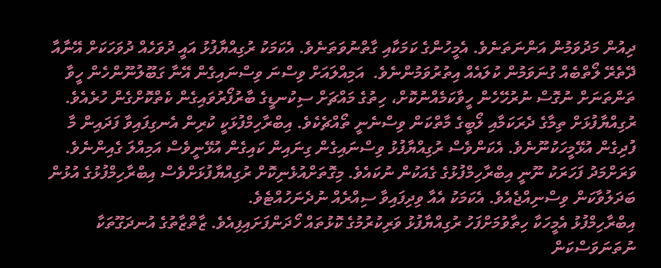ދިއުން މަދުވަމުން އަންނަތަނެވެ. އެމީހުންގެ ކަމަކާއި ގާތްނުވަތަނެވެ. އެކަމަކު ރުގިއްޔާފުޅު އައީ ދުވަހެއް ދުވަހަކަށް އޭނާއާ ދޭތެރޭ ލޯތްބެއް ގުނަވަމުން ކުލައެއް އިތުރުވަމުންނެވެ.  އަމިއްލައަށް ވިސްނަ ވިސްނައިގެން އޭނާ ގަބޫލުނޫންހެން ހީވާ ތަންތަނަށް ނުގޮސް ނުރުހޭހެން ހީވާކަމެއްނުކޮށް، ހިތުގެ މައްޗަށް ސިކުނޑީގެ ބާރުފޯރުވައިގެން ކެތްކޮށްގެން ހުރެއެވެ. ރުގިއްޔާފުޅަށް ތިމާގެ ދެރަކަމާއި ލޯބީގެ މާތްކަން ވިސްނެނީ ތޯއްޗެކެވެ. އިބްރާހިމްފުޅަކީ ކުރިން އެނގިފައިވާ ފަދައިން މާ ފުދިގެން އުޅޭމީހަކުނޫނެވެ. އެކަންވެސް ރުގިއްޔާފުޅު ވިސްނައިގެން ގިނައިން ކައިގެން އުޅޭނީވެސް އަމިއްލަ ގެއިންނެވެ. ވަރަށްމަދު ފަހަރަކު ނޫނީ އިބްރާހިމްފުޅުގެ ގެއަކުން ނުކައެވެ. މިގޮތަށްއުޅެނިކޮށް ރުގިއްޔާފުޅަށްވެސް އިބްރާހިމްފުޅުގެ އުޅުން ބަދަލުވާކަން ވިސްނިއްޖެއެވެ. އެކަމަކު އެއާ ވިދިފައިވާ ސިއްރެއް ނުދެނަހުއްޓެވެ.
އިބްރާހިމްފުޅު އެމީހަކާ ހިތާވުމަށްފަހު ރުގިއްޔާފުޅު ވަރިކުރުމުގެ ކޮޅުތައް ހޯދަންފަށައިފިއެވެ. ޒާތްޒާތުގެ އުނދަގޫތަކާ ނުތަނަވަސްކަން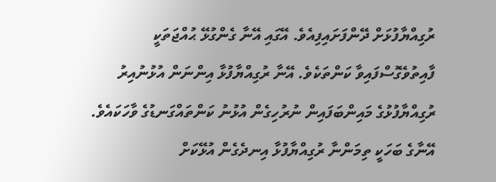ރުގިއްޔާފުޅަށް ދޭންފަށައިފިއެވެ. އޭގައި އޭނާ ގެންގުޅޭ ޙުއްޖަތަކީ ފާއިތުވެގޮސްފައިވާ ކަންތަކެވެ. އޭނާ ރުގިއްޔާފުޅާ އިންނަން އުޅުނުއިރު ރުގިއްޔާފުޅުގެ މައިންބަފައިން ނުރުހިގެން އުޅުނު ކަންތައްގަނޑުގެ ވާހަކައެވެ. އޭނާގެ ބަހަކީ ތިމަންނާ ރުގިއްޔާފުޅާ އިނދެގެން އުޅޭކަށް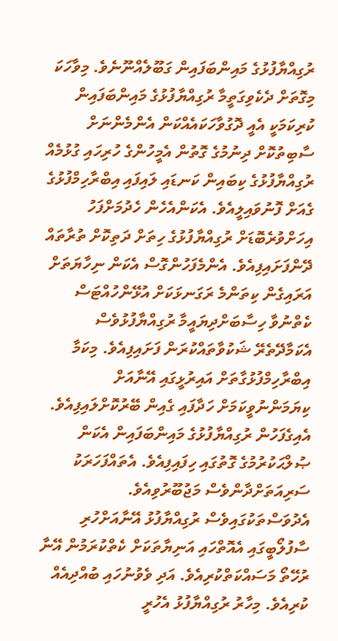ރުގިއްޔާފުޅުގެ މައިންބަފައިން ގަބޫލެއްނޫނެވެ. މިވާހަކަ މިގޮތަށް ދެކެވިގަތީމާ ރުގިއްޔާފުޅުގެ މައިންބަފައިން ކުރިކަމަކީ އެއީ ދޮގުވާހަކައެއްކަން އެންމެންނަށް ސާބިތުކޮށް ދިނުމުގެ ގޮތުން އެމީހުންގެ ހުރިހައި ގުޅުމެއް ރުގިއްޔާފުޅުގެ ކިބައިން ކަނޑައި ލައިފައި އިބްރާހިމްފުޅުގެ ގެއަށް ފޮނުވައިލީއެވެ. އެކަންއެހެން ހެދުމަށްފަހު އިހަށްވުރެބޮޑަށް ރުގިއްޔާފުޅުގެ ހިތަށް ދަތިކޮށް ތުރާތައް ދޭންފަށައިފިއެވެ. އެންމެފަހުންގޮސް އެކަން ނިހާޔަތަށް އަރައިގެން ކިތަންމެ ރަގަނޅަކަށް އުޅޭންހުއްޓަސް ކެތްނުވާ ހިސާބަށްދިޔައީމާ ރުގިއްޔާފުޅުވެސް އެކަމާދޭތެރޭ ޝަކުވާތައްކުރަން ފަށައިފިއެވެ. މިކަމާ އިބްރާހިމްފުޅުގާތަށް އައިރުޅީގައި އޭނާއަށް ކިޔަމަންނުވީކަމަށް ހަދާފައި ގެއިން ބޭރުކޮށްލައިފިއެވެ. އެއިގެފަހުން ރުގިއްޔާފުޅުގެ މައިންބަފައިން އެކަން ޞުލްޙަކުރުމުގެ ގޮތުގައި ހިފައިފިއެވެ. އެތައްފަހަރަކު ސަރިއަތަށްދާންވެސް މަޖުބޫރުވިއެވެ. އެދުވަސްތަކުގައިވެސް ރުގިއްޔާފުޅު އޭނާއަށްހުރި ސާފުލޯބީގައި އެއޮތްހައި އަނިޔާތަކަށް ކެތްކުރަމުން އޭނާ ރުހޭތޯ މަސައްކަތްކުރިއެވެ. އަދި ވެވުނުހައި ބުއްދިއެއް ކުރިއެވެ. މިހާރު ރުގިއްޔާފުޅު އެހުރީ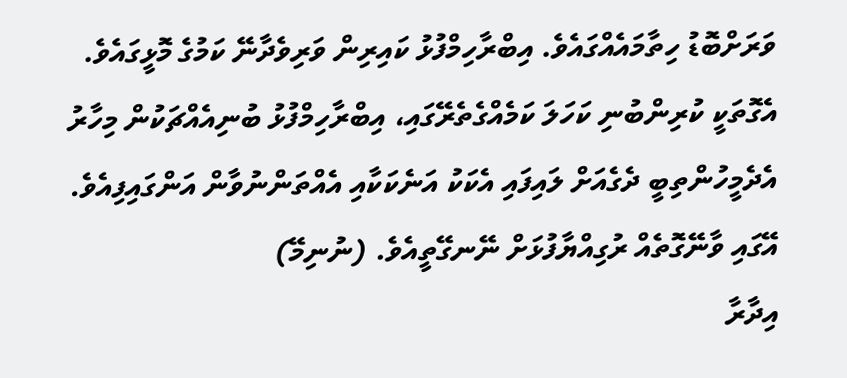ވަރަށްބޮޑު ހިތާމައެއްގައެވެ. އިބްރާހިމްފުޅު ކައިރިން ވަރިވެދާނޭ ކަމުގެ މޮޅީގައެވެ. އެގޮތަކީ ކުރިންބުނި ކަހަލަ ކަމެއްގެތެރޭގައި، އިބްރާހިމްފުޅު ބުނިއެއްޗަކުން މިހާރު އެދެމީހުންތިބީ ދެގެއަށް ލައިފައި އެކަކު އަނެކަކާއި އެއްތަންނުވާން އަންގައިފިއެވެ. އޭގައި ވާނޭގޮތެއް ރުގިއްޔާފުޅަށް ނޭނގޭތީއެވެ. (ނުނިމޭ)
އިދާރާ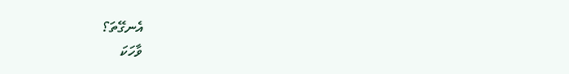އެނގޭތަ؟
ވާހަކަ